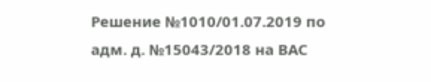Решение №1010/01.07.2019 по адм. д. №15043/2018 на ВАС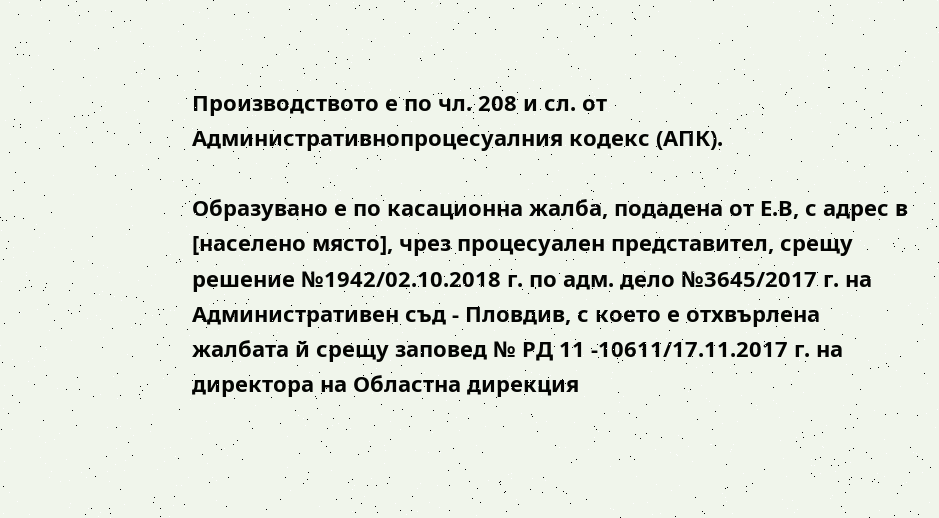Производството е по чл. 208 и сл. от Административнопроцесуалния кодекс (АПК).

Образувано е по касационна жалба, подадена от Е.В, с адрес в [населено място], чрез процесуален представител, срещу решение №1942/02.10.2018 г. по адм. дело №3645/2017 г. на Административен съд - Пловдив, с което е отхвърлена жалбата й срещу заповед № РД 11 -10611/17.11.2017 г. на директора на Областна дирекция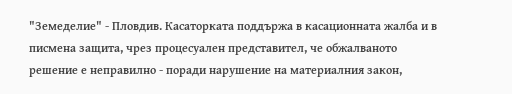"Земеделие" - Пловдив. Касаторката поддържа в касационната жалба и в писмена защита, чрез процесуален представител, че обжалваното решение е неправилно - поради нарушение на материалния закон,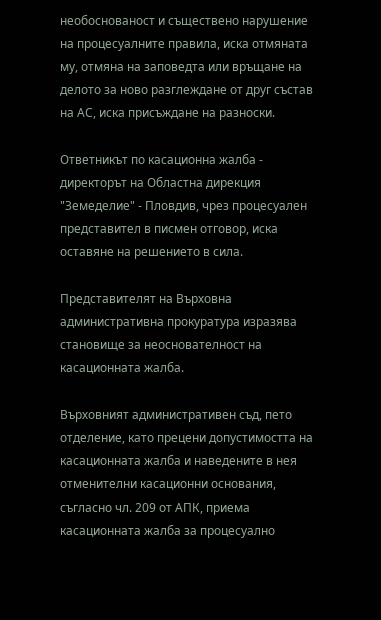необоснованост и съществено нарушение на процесуалните правила, иска отмяната му, отмяна на заповедта или връщане на делото за ново разглеждане от друг състав на АС, иска присъждане на разноски.

Ответникът по касационна жалба - директорът на Областна дирекция "Земеделие" - Пловдив, чрез процесуален представител в писмен отговор, иска оставяне на решението в сила.

Представителят на Върховна административна прокуратура изразява становище за неоснователност на касационната жалба.

Върховният административен съд, пето отделение, като прецени допустимостта на касационната жалба и наведените в нея отменителни касационни основания, съгласно чл. 209 от АПК, приема касационната жалба за процесуално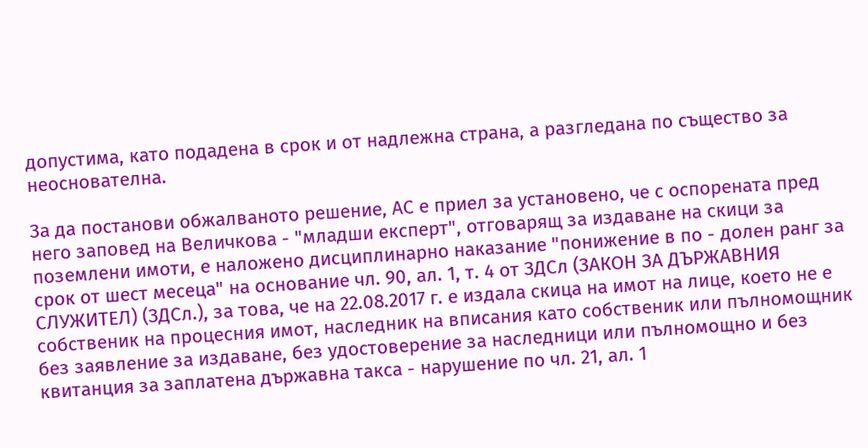допустима, като подадена в срок и от надлежна страна, а разгледана по същество за неоснователна.

За да постанови обжалваното решение, АС е приел за установено, че с оспорената пред него заповед на Величкова - "младши експерт", отговарящ за издаване на скици за поземлени имоти, е наложено дисциплинарно наказание "понижение в по - долен ранг за срок от шест месеца" на основание чл. 90, ал. 1, т. 4 от ЗДСл (ЗАКОН ЗА ДЪРЖАВНИЯ СЛУЖИТЕЛ) (ЗДСл.), за това, че на 22.08.2017 г. е издала скица на имот на лице, което не е собственик на процесния имот, наследник на вписания като собственик или пълномощник без заявление за издаване, без удостоверение за наследници или пълномощно и без квитанция за заплатена държавна такса - нарушение по чл. 21, ал. 1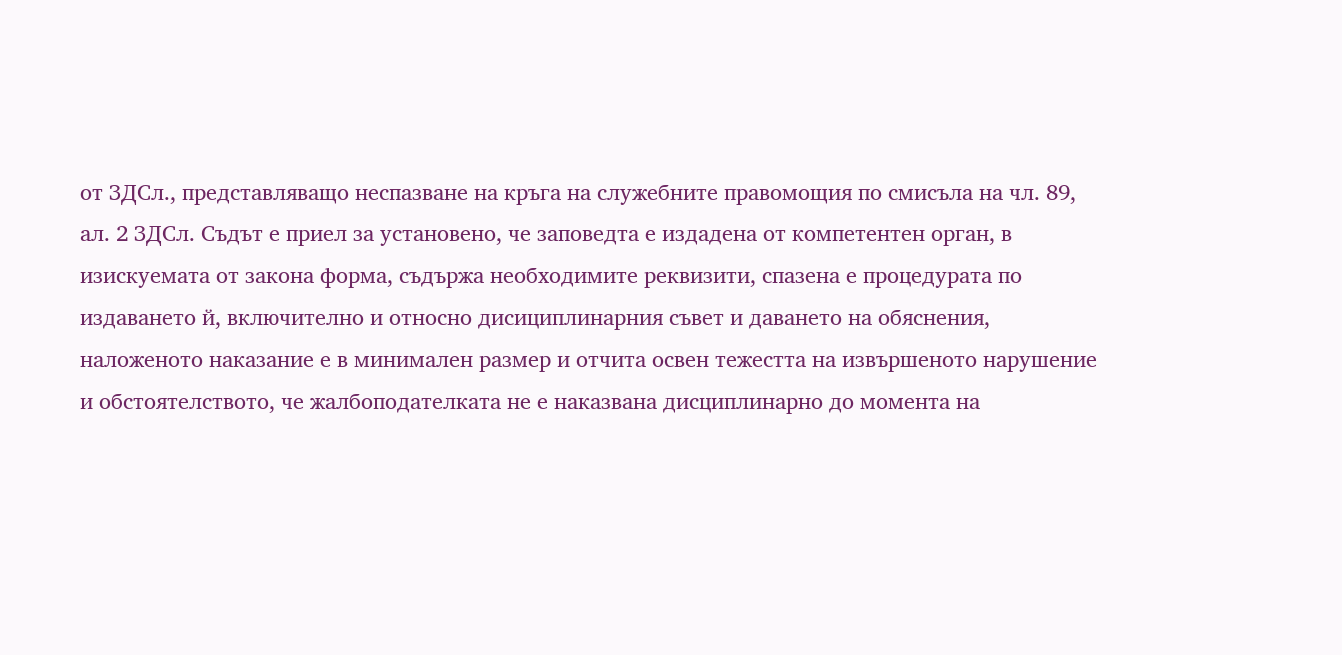от ЗДСл., представляващо неспазване на кръга на служебните правомощия по смисъла на чл. 89, ал. 2 ЗДСл. Съдът е приел за установено, че заповедта е издадена от компетентен орган, в изискуемата от закона форма, съдържа необходимите реквизити, спазена е процедурата по издаването й, включително и относно дисициплинарния съвет и даването на обяснения, наложеното наказание е в минимален размер и отчита освен тежестта на извършеното нарушение и обстоятелството, че жалбоподателката не е наказвана дисциплинарно до момента на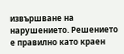извършване на нарушението. Решението е правилно като краен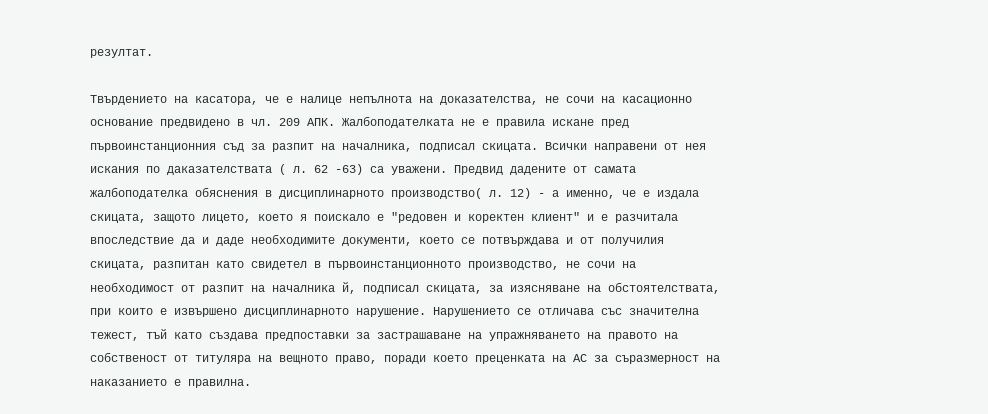резултат.

Твърдението на касатора, че е налице непълнота на доказателства, не сочи на касационно основание предвидено в чл. 209 АПК. Жалбоподателката не е правила искане пред първоинстанционния съд за разпит на началника, подписал скицата. Всички направени от нея искания по даказателствата ( л. 62 -63) са уважени. Предвид дадените от самата жалбоподателка обяснения в дисциплинарното производство( л. 12) - а именно, че е издала скицата, защото лицето, което я поискало е "редовен и коректен клиент" и е разчитала впоследствие да и даде необходимите документи, което се потвърждава и от получилия скицата, разпитан като свидетел в първоинстанционното производство, не сочи на необходимост от разпит на началника й, подписал скицата, за изясняване на обстоятелствата, при които е извършено дисциплинарното нарушение. Нарушението се отличава със значителна тежест, тъй като създава предпоставки за застрашаване на упражняването на правото на собственост от титуляра на вещното право, поради което преценката на АС за съразмерност на наказанието е правилна.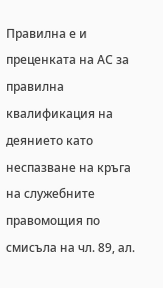Правилна е и преценката на АС за правилна квалификация на деянието като неспазване на кръга на служебните правомощия по смисъла на чл. 89, ал.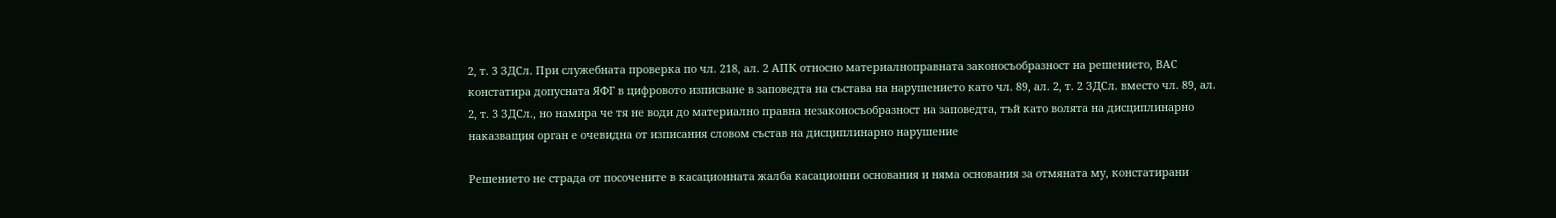2, т. 3 ЗДСл. При служебната проверка по чл. 218, ал. 2 АПК относно материалноправната законосъобразност на решението, ВАС констатира допусната ЯФГ в цифровото изписване в заповедта на състава на нарушението като чл. 89, ал. 2, т. 2 ЗДСл. вместо чл. 89, ал. 2, т. 3 ЗДСл., но намира че тя не води до материално правна незаконосъобразност на заповедта, тъй като волята на дисциплинарно наказващия орган е очевидна от изписания словом състав на дисциплинарно нарушение

Решението не страда от посочените в касационната жалба касационни основания и няма основания за отмяната му, констатирани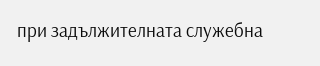при задължителната служебна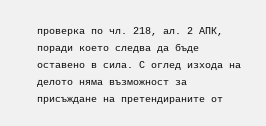проверка по чл. 218, ал. 2 АПК, поради което следва да бъде оставено в сила. С оглед изхода на делото няма възможност за присъждане на претендираните от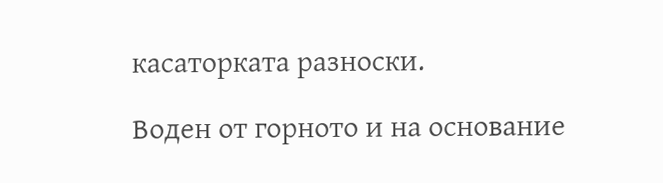касаторката разноски.

Воден от горното и на основание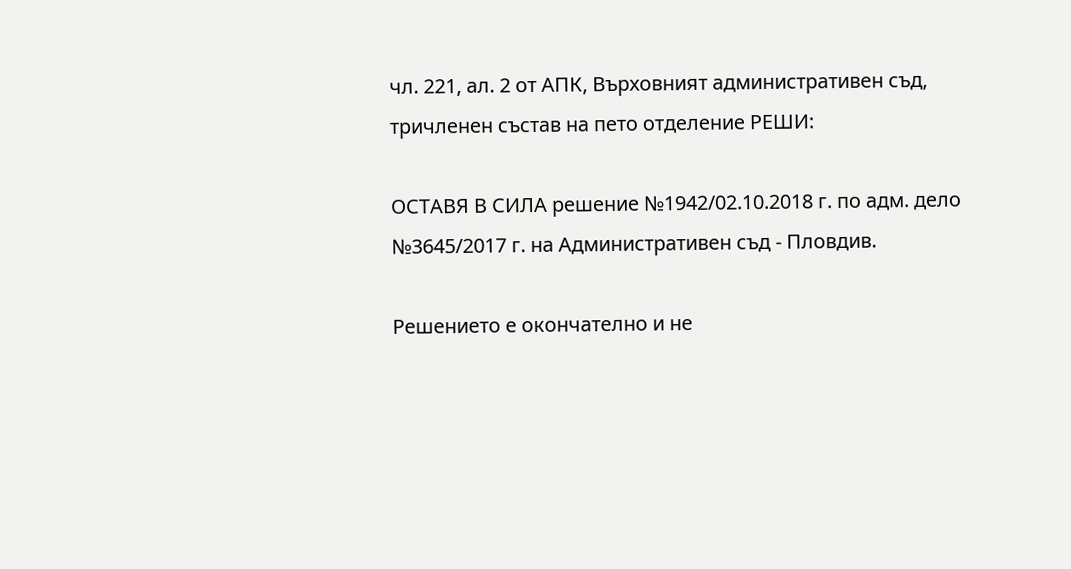чл. 221, ал. 2 от АПК, Върховният административен съд, тричленен състав на пето отделение РЕШИ:

ОСТАВЯ В СИЛА решение №1942/02.10.2018 г. по адм. дело №3645/2017 г. на Административен съд - Пловдив.

Решението е окончателно и не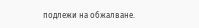подлежи на обжалване.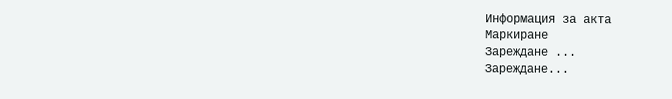Информация за акта
Маркиране
Зареждане ...
Зареждане...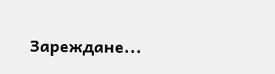Зареждане...